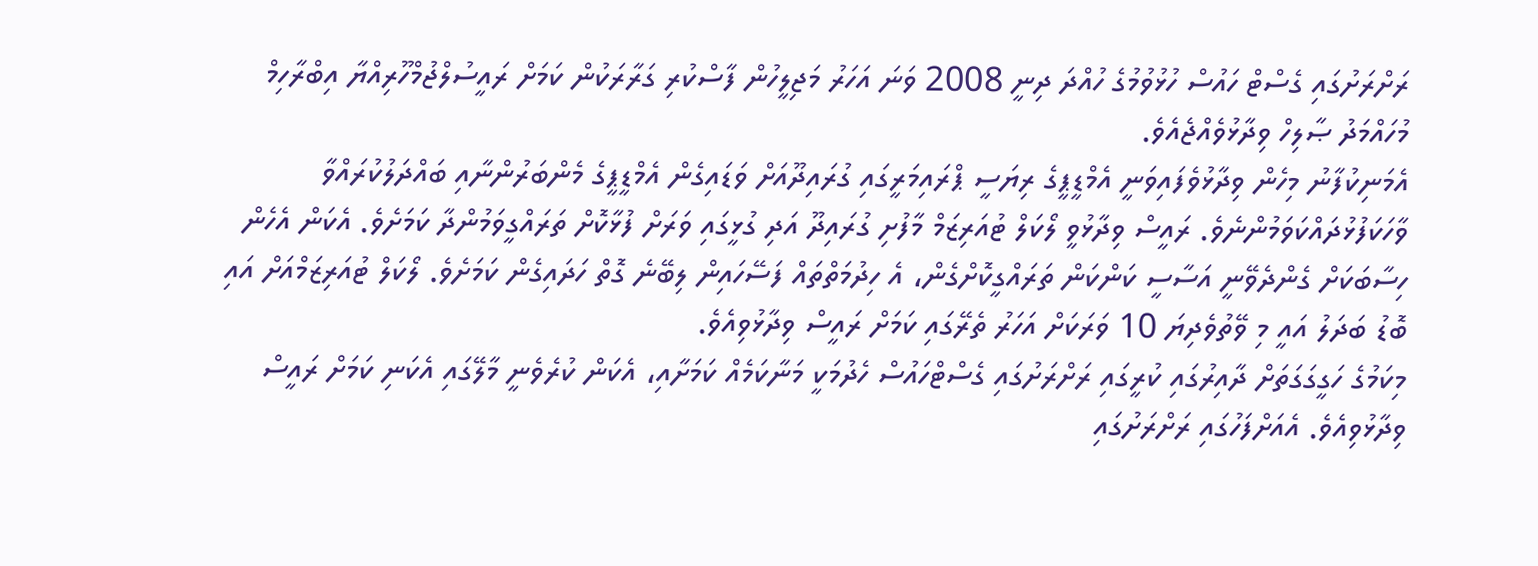ރަށްރަށުގައި ގެސްޓް ހައުސް ހުޅުވުމުގެ ހުއްދަ ދިނީ 2008 ވަނަ އަހަރު މަޖިލީހުން ފާސްކުރި ގަރާރަކުން ކަމަށް ރައީސުލްޖުމްހޫރިއްޔާ އިބްރާހިމް މުހައްމަދު ޞާލިހް ވިދާޅުވެއްޖެއެވެ.
އެމަނިކުފާނު މިހެން ވިދާޅުވެފައިވަނީ އެމްޑީޕީގެ ރިޔަސީ ޕްރައިމަރީގައި ގުރައިދޫއަށް ވަޑައިގެން އެމްޑީޕީގެ މެންބަރުންނާއި ބައްދަލުކުރައްވާ ވާހަކަފުޅުދައްކަވަމުންނެވެ. ރައީސް ވިދާޅުވީ ލޯކަލް ޓުއަރިޒަމް މާފުށި ގުރައިދޫ އަދި ގުޅީގައި ވަރަށް ފުޅާކޮށް ތަރައްގީވަމުންދާ ކަމަށެވެ. އެކަން އެހެން ހިސާބަކަށް ގެންދެވޭނީ އަސާސީ ކަންކަން ތަރައްގީކޮށްގެން، އެ ހިދުމަތްތައް ފަސޭހައިން ލިބޭނެ ގޮތް ހަދައިގެން ކަމަށެވެ. ލޯކަލް ޓުއަރިޒަމްއަށް އައި ބޮޑު ބަދަލު އައީ މި ވޭތުވެދިޔަ 10 ވަރަކަށް އަހަރު ތެރޭގައި ކަމަށް ރައީސް ވިދާޅުވިއެވެ.
މިކަމުގެ ހަގީގަގަތަށް ދާއިރުގައި ކުރީގައި ރަށްރަށުގައި ގެސްޓްހައުސް ހެދުމަކީ މަނާކަމެއް ކަމަށާއި، އެކަން ކުރެވެނީ މާލޭގައި އެކަނި ކަމަށް ރައީސް ވިދާޅުވިއެވެ. އެއަށްފަހުގައި ރަށްރަށުގައި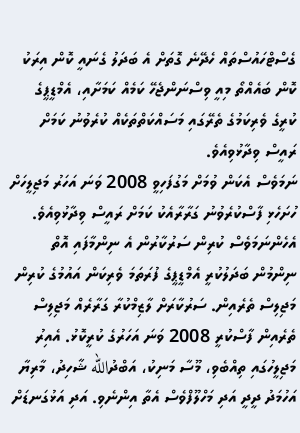ގެސްޓްހައުސްތައް ހެދޭނެ ގޮތަށް އެ ބަދަލު ގެނައީ ކޮން އިރަކު ކޮން ބައެއްތޯ މިއީ ވިސްނަންޖެހޭ ކަމެއް ކަމަށާއި، އެމްޑީޕީގެ ކުރީގެ ވެރިކަމުގެ ތެރޭގައި މަސައްކަތްތަކެއް ކުރެވުނު ކަމަށް ރައީސް ވިދާޅުވިއެވެ.
ނަމަވެސް އެކަން ވުމަށް މަގުފަހިވީ 2008 ވަނަ އަހަރު މަޖިލީހަށް ހުށަހެޅި ފާސްކުރެވުނު ގަރާރާއެކު ކަމަށް ރައީސް ވިދާޅުވިއެވެ.
އެހެންނަމަވެސް ކުރިން ސަރުކާރުން އެ ނިންމާފައި އޮތް ނިންމުން ބަދަލުކުރީ އެމްޑީޕީގެ ފުރަތަމަ ވެރިކަން އައުމުގެ ކުރިން މަޖިލިސް ތެރެއިން. ސަރުކާރަށް ލާޒިމްކުރާ ގަރާރެއް މަޖިލިސް ތެރެއިން ފާސްކުރީ 2008 ވަނަ އަހަރުގެ ކުރީކޮޅު. އެއިރު މަޖިލީހުގައި ތިއްބެވި، މޫސާ މަނިކު، އަބްދުالله ޝާހިދު، މާރިޔާ އަހުމަދު ދީދީ އަދި މަހްލޫފްވެސް އެތާ އިންނެވި. އަދި އަޅުގަނޑަށް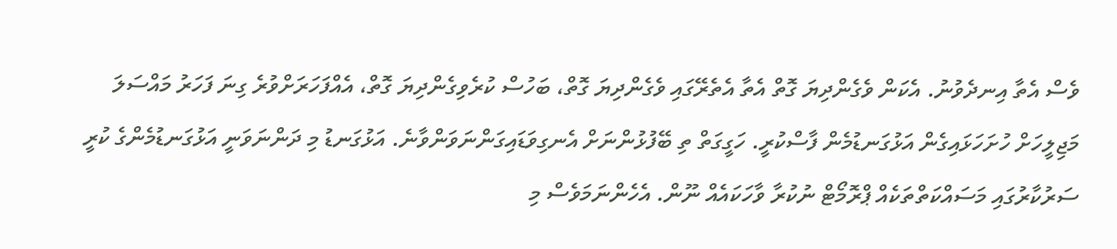ވެސް އެތާ އިނދެވުނު. އެކަން ވެގެންދިޔަ ގޮތް އެތާ އެތެރޭގައި ވެގެންދިޔަ ގޮތް، ބަހުސް ކުރެވިގެންދިޔަ ގޮތް، އެއްފަހަރަށްވުރެ ގިނަ ފަހަރު މައްސަލަ މަޖިލީހަށް ހުށަހަޅައިގެން އަޅުގަނޑުމެން ފާސްކުރީ. ހަގީގަތް ތި ބޭފުޅުންނަށް އެނގިވަޑައިގަންނަވަންވާނެ. އަޅުގަނޑު މި ދަންނަވަނީ އަޅުގަނޑުމެންގެ ކުރީ ސަރުކާރުގައި މަސައްކަތްތަކެއް ޕްރޮމޯޓް ނުކުރާ ވާހަކައެއް ނޫން. އެހެންނަމަވެސް މި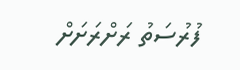ފުރުސަތު ރަށްރަށަށް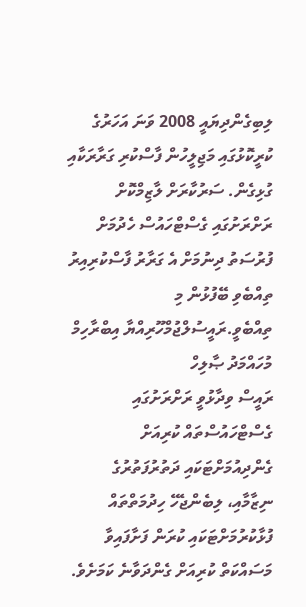ލިބިގެންދިޔައީ 2008 ވަނަ އަހަރުގެ ކުރީކޮޅުގައި މަޖިލީހުން ފާސްކުރި ގަރާރަކާއި ގުޅިގެން. ސަރުކާރަށް ލާޒިމްކޮށް ރަށްރަށުގައި ގެސްޓްހައުސް ހެދުމަށް ފުރުސަތު ދިނުމަށް އެ ގަރާރު ފާސްކުރިއިރު ތިއްބެވި ބޭފުޅުން މި ތިއްބެވީ.ރައީސުލްޖުމްހޫރިއްޔާ އިބްރާހިމް މުހައްމަދު ޞާލިހް
ރައީސް ވިދާޅުވީ ރަށްރަށުގައި ގެސްޓްހައުސްތައް ކުރިއަށް ގެންދިއުމަށްޓަކައި ދަތުރުފަތުރުގެ ނިޒާމާއި، ލިބެންޖެހޭ ހިދުމަތްތައް ފުޅާކުރުމަށްޓަކައި ކުރަން ފަށާފައިވާ މަސައްކަތް ކުރިއަށް ގެންދަވާނެ ކަމަށެވެ.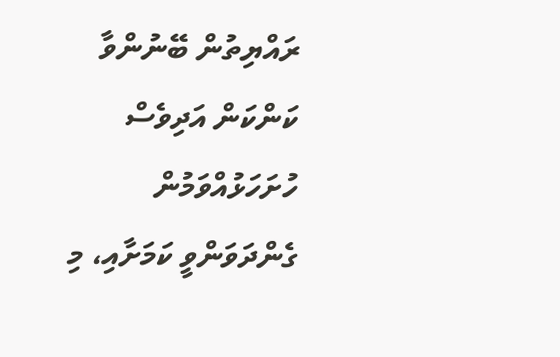ރައްޔިތުން ބޭނުންވާ ކަންކަން އަދިވެސް ހުށަހަޅުއްވަމުން ގެންދަވަންވީ ކަމަށާއި، މި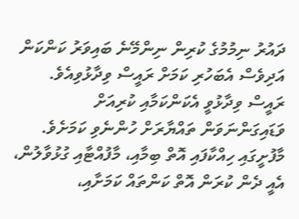ދައުރު ނިމުމުގެ ކުރިން ނިންމޭނެ ބައިވަރު ކަންކަން އަދިވެސް އެބަހުރި ކަމަށް ރައީސް ވިދާޅުވިއެވެ.
ރައީސް ވިދާޅުވީ އެކަންކަމާއި ކުރިއަށް ވަޑައިގަންނަވަން ތައްޔާރަށް ހުންނެވި ކަމަށެވެ. މާފުށީގައި ހިއްކާފައި އޮތް ބިމާއި، މާފުއްޓާއި ގުޅުވާލުން، އެއީ ދެން ކުރަން އޮތް ކަންތައް ކަމަށާއި،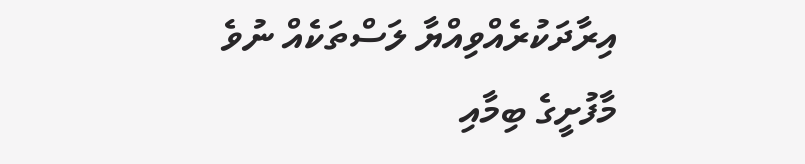އިރާދަކުރެއްވިއްޔާ ލަސްތަކެއް ނުވެ މާފުށީގެ ބިމާއި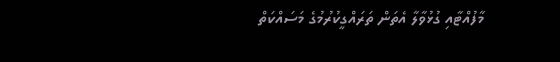މާފުއްޓާއި ގުޅުވާލާ އެތަން ތަރައްގީކުރުމުގެ މަސައްކަތް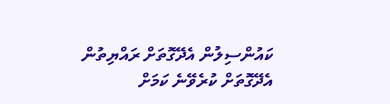ކައުންސިލުން އެދޭގޮތަށް ރައްޔިތުން އެދޭގޮތަށް ކުރެވޭނެ ކަމަށް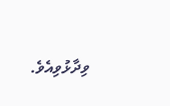ވިދާޅުވިއެވެ.